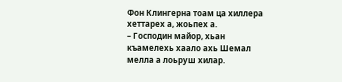Фон Клингерна тоам ца хиллера хеттарех а, жоьпех а.
– Господин майор, хьан къамелехь хаало ахь Шемал мелла а лоьруш хилар.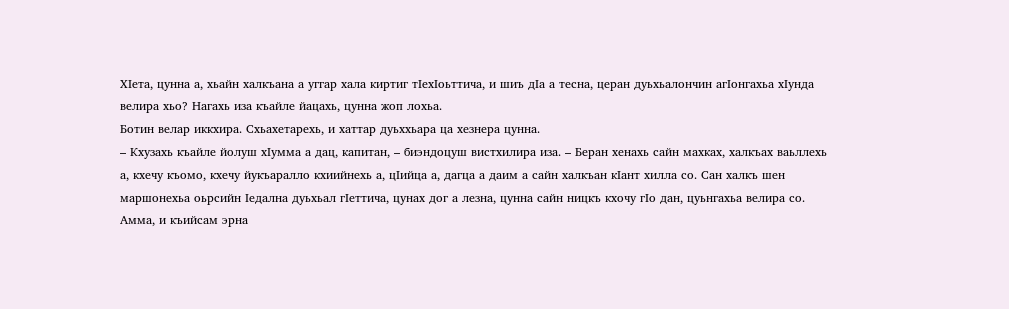ХIета, цунна а, хьайн халкъана а уггар хала киртиг тIехIоьттича, и шиъ дIа а тесна, церан дуьхьалончин агIонгахьа хIунда велира хьо? Нагахь иза къайле йацахь, цунна жоп лохьа.
Ботин велар иккхира. Схьахетарехь, и хаттар дуьххьара ца хезнера цунна.
– Кхузахь къайле йолуш хIумма а дац, капитан, – биэндоцуш вистхилира иза. – Беран хенахь сайн махках, халкъах ваьллехь а, кхечу къомо, кхечу йукъаралло кхиийнехь а, цIийца а, дагца а даим а сайн халкъан кIант хилла со. Сан халкъ шен маршонехьа оьрсийн Iедална дуьхьал гIеттича, цунах дог а лезна, цунна сайн ницкъ кхочу гIo дан, цуьнгахьа велира со. Амма, и къийсам эрна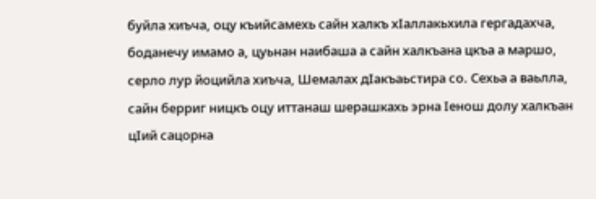буйла хиъча, оцу къийсамехь сайн халкъ хIаллакьхила гергадахча, боданечу имамо а, цуьнан наибаша а сайн халкъана цкъа а маршо, серло лур йоцийла хиъча, Шемалах дIакъаьстира со. Сехьа а ваьлла, сайн берриг ницкъ оцу иттанаш шерашкахь эрна Iенош долу халкъан цIий сацорна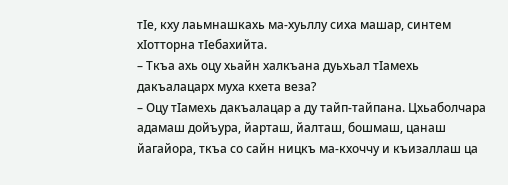тIе, кху лаьмнашкахь ма-хуьллу сиха машар, синтем хIотторна тIебахийта.
– Ткъа ахь оцу хьайн халкъана дуьхьал тIамехь дакъалацарх муха кхета веза?
– Оцу тIамехь дакъалацар а ду тайп-тайпана. Цхьаболчара адамаш дойъура, йарташ, йалташ, бошмаш, цанаш йагайора, ткъа со сайн ницкъ ма-кхоччу и къизаллаш ца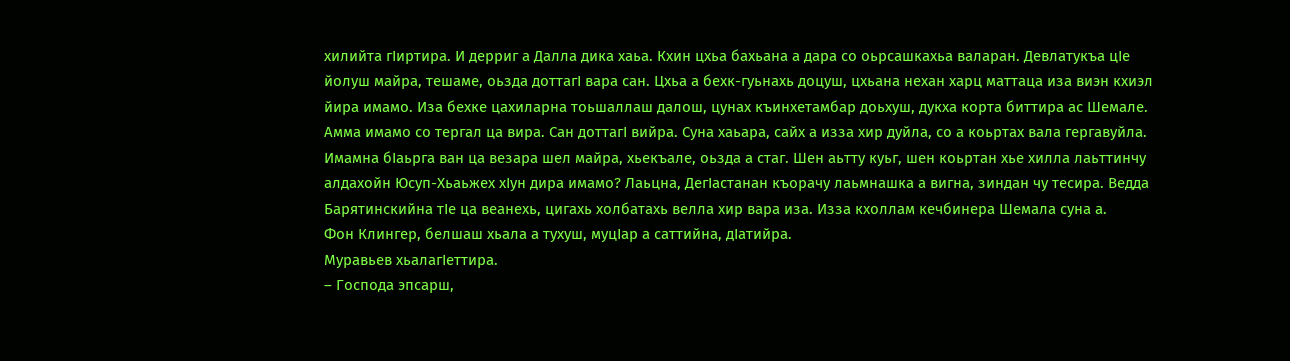хилийта гIиртира. И дерриг а Далла дика хаьа. Кхин цхьа бахьана а дара со оьрсашкахьа валаран. Девлатукъа цIе йолуш майра, тешаме, оьзда доттагI вара сан. Цхьа а бехк-гуьнахь доцуш, цхьана нехан харц маттаца иза виэн кхиэл йира имамо. Иза бехке цахиларна тоьшаллаш далош, цунах къинхетамбар доьхуш, дукха корта биттира ас Шемале. Амма имамо со тергал ца вира. Сан доттагI вийра. Суна хаьара, сайх а изза хир дуйла, со а коьртах вала гергавуйла. Имамна бIаьрга ван ца везара шел майра, хьекъале, оьзда а стаг. Шен аьтту куьг, шен коьртан хье хилла лаьттинчу алдахойн Юсуп-Хьаьжех хIун дира имамо? Лаьцна, ДегIастанан къорачу лаьмнашка а вигна, зиндан чу тесира. Ведда Барятинскийна тIе ца веанехь, цигахь холбатахь велла хир вара иза. Изза кхоллам кечбинера Шемала суна а.
Фон Клингер, белшаш хьала а тухуш, муцIар а саттийна, дIатийра.
Муравьев хьалагIеттира.
– Господа эпсарш,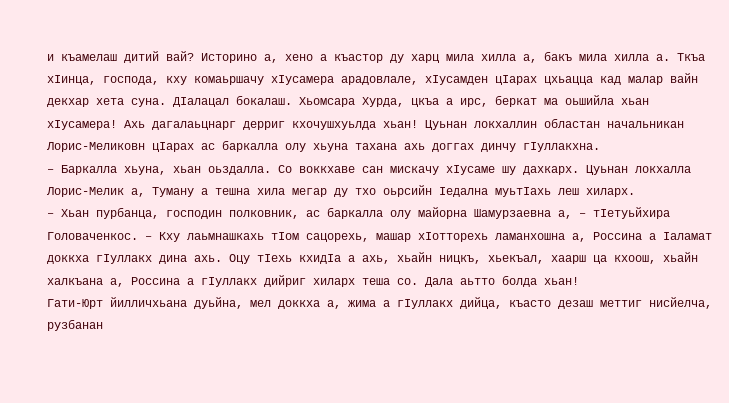и къамелаш дитий вай? Историно а, хено а къастор ду харц мила хилла а, бакъ мила хилла а. Ткъа хIинца, господа, кху комаьршачу хIусамера арадовлале, хIусамден цIарах цхьацца кад малар вайн декхар хета суна. ДIалацал бокалаш. Хьомсара Хурда, цкъа а ирс, беркат ма оьшийла хьан хIусамера! Ахь дагалаьцнарг дерриг кхочушхуьлда хьан! Цуьнан локхаллин областан начальникан Лорис-Меликовн цIарах ас баркалла олу хьуна тахана ахь доггах динчу гIуллакхна.
– Баркалла хьуна, хьан оьздалла. Со воккхаве сан мискачу хIусаме шу дахкарх. Цуьнан локхалла Лорис-Мелик а, Туману а тешна хила мегар ду тхо оьрсийн Iедална муьтIахь леш хиларх.
– Хьан пурбанца, господин полковник, ас баркалла олу майорна Шамурзаевна а, – тIетуьйхира Головаченкос. – Кху лаьмнашкахь тIом сацорехь, машар хIотторехь ламанхошна а, Россина а Iаламат доккха гIуллакх дина ахь. Оцу тIехь кхидIа а ахь, хьайн ницкъ, хьекъал, хаарш ца кхоош, хьайн халкъана а, Россина а гIуллакх дийриг хиларх теша со. Дала аьтто болда хьан!
Гати-Юрт йилличхьана дуьйна, мел доккха а, жима а гIуллакх дийца, къасто дезаш меттиг нисйелча, рузбанан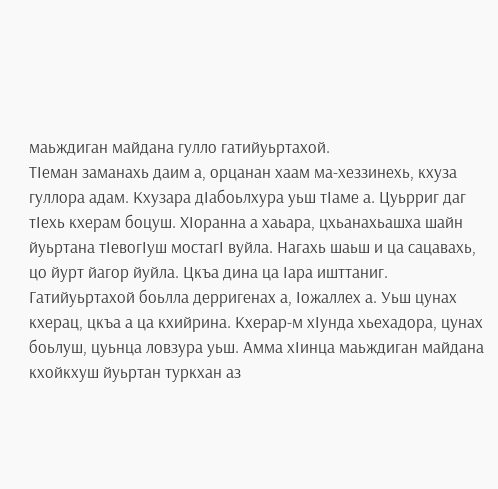маьждиган майдана гулло гатийуьртахой.
ТIеман заманахь даим а, орцанан хаам ма-хеззинехь, кхуза гуллора адам. Кхузара дIабоьлхура уьш тIаме а. Цуьрриг даг тIехь кхерам боцуш. ХIоранна а хаьара, цхьанахьашха шайн йуьртана тIевогIуш мостагI вуйла. Нагахь шаьш и ца сацавахь, цо йурт йагор йуйла. Цкъа дина ца Iара ишттаниг. Гатийуьртахой боьлла дерригенах а, Iожаллех а. Уьш цунах кхерац, цкъа а ца кхийрина. Кхерар-м хIунда хьехадора, цунах боьлуш, цуьнца ловзура уьш. Амма хIинца маьждиган майдана кхойкхуш йуьртан туркхан аз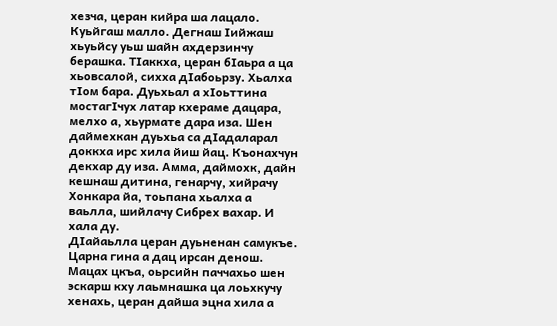хезча, церан кийра ша лацало. Куьйгаш малло. Дегнаш Iийжаш хьуьйсу уьш шайн ахдерзинчу берашка. ТIаккха, церан бIаьра а ца хьовсалой, сихха дIабоьрзу. Хьалха тIом бара. Дуьхьал а хIоьттина мостагIчух латар кхераме дацара, мелхо а, хьурмате дара иза. Шен даймехкан дуьхьа са дIадаларал доккха ирс хила йиш йац. Къонахчун декхар ду иза. Амма, даймохк, дайн кешнаш дитина, генарчу, хийрачу Хонкара йа, тоьпана хьалха а ваьлла, шийлачу Сибрех вахар. И хала ду.
ДIайаьлла церан дуьненан самукъе. Царна гина а дац ирсан денош. Мацах цкъа, оьрсийн паччахьо шен эскарш кху лаьмнашка ца лоьхкучу хенахь, церан дайша эцна хила а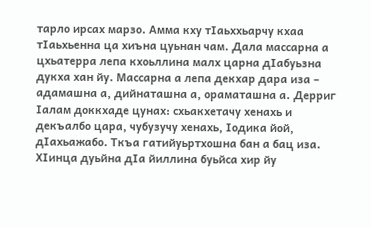тарло ирсах марзо. Амма кху тIаьххьарчу кхаа тIаьхьенна ца хиъна цуьнан чам. Дала массарна а цхьатерра лепа кхоьллина малх царна дIабуьзна дукха хан йу. Массарна а лепа декхар дара иза – адамашна а, дийнаташна а, ораматашна а. Дерриг Iалам доккхаде цунах: схьакхетачу хенахь и декъалбо цара, чубузучу хенахь, Iодика йой, дIахьажабо. Ткъа гатийуьртхошна бан а бац иза. ХIинца дуьйна дIа йиллина буьйса хир йу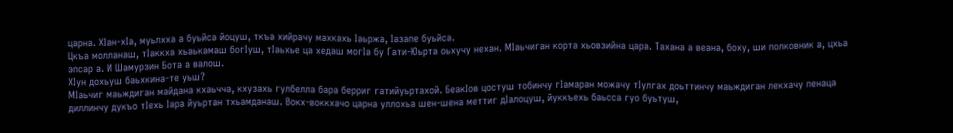царна. ХIан-хIа, муьлхха а буьйса йоцуш, ткъа хийрачу махкахь Iаьржа, Iазапе буьйса.
Цкъа молланаш, тIаккха хьаькамаш богIуш, тIаьхье ца хедаш могIа бу Гати-Юьрта оьхучу нехан. МIаьчиган корта хьовзийна цара. Тахана а веана, боху, ши полковник а, цхьа эпсар а. И Шамурзин Бота а валош.
ХIун дохьуш баьхкина-те уьш?
МIаьчиг маьждиган майдана кхаьчча, кхузахь гулбелла бара берриг гатийуьртахой. БеакIов цостуш тобинчу гIамаран можачу тIулгах доьттинчу маьждиган лекхачу пенаца диллинчу дукъо тIехь Iара йуьртан тхьамданаш. Вокх-воккхачо царна уллохьа шен-шена меттиг дIалоцуш, йуккъехь баьсса гуо буьтуш,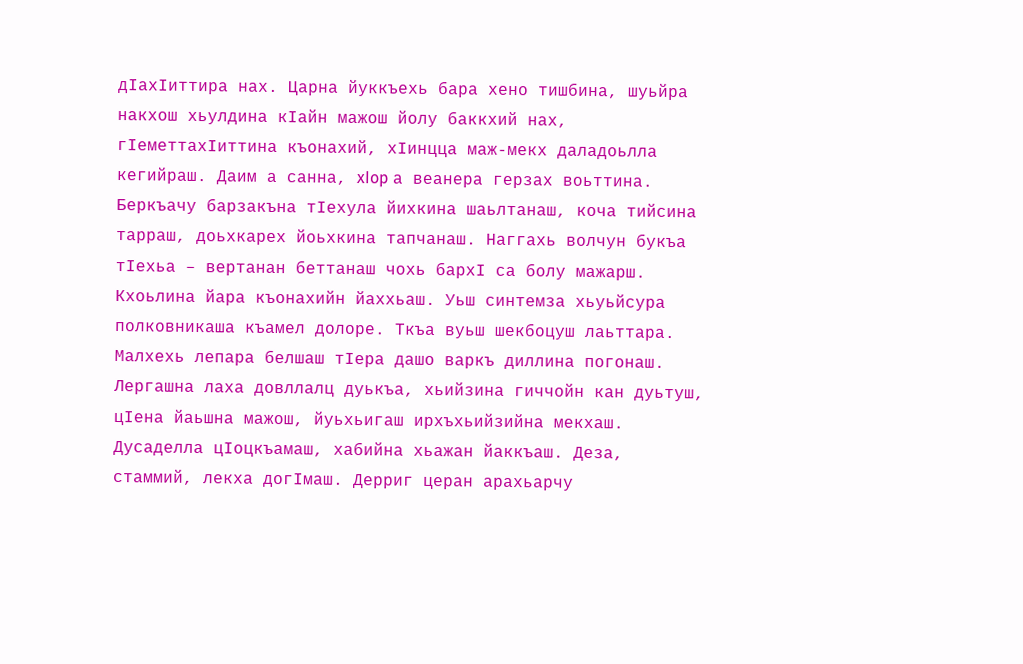дIахIиттира нах. Царна йуккъехь бара хено тишбина, шуьйра накхош хьулдина кIайн мажош йолу баккхий нах, гIеметтахIиттина къонахий, хIинцца маж-мекх даладоьлла кегийраш. Даим а санна, xIop а веанера герзах воьттина. Беркъачу барзакъна тIехула йихкина шаьлтанаш, коча тийсина тарраш, доьхкарех йоьхкина тапчанаш. Наггахь волчун букъа тIехьа – вертанан беттанаш чохь бархI са болу мажарш. Кхоьлина йара къонахийн йаххьаш. Уьш синтемза хьуьйсура полковникаша къамел долоре. Ткъа вуьш шекбоцуш лаьттара. Малхехь лепара белшаш тIера дашо варкъ диллина погонаш. Лергашна лаха довллалц дуькъа, хьийзина гиччойн кан дуьтуш, цIена йаьшна мажош, йуьхьигаш ирхъхьийзийна мекхаш. Дусаделла цIоцкъамаш, хабийна хьажан йаккъаш. Деза, стаммий, лекха догIмаш. Дерриг церан арахьарчу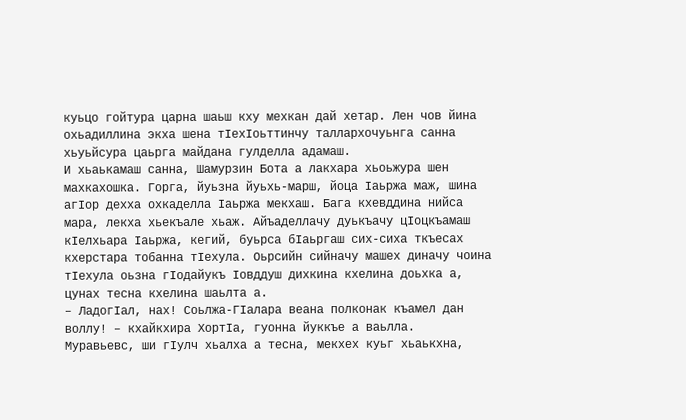куьцо гойтура царна шаьш кху мехкан дай хетар. Лен чов йина охьадиллина экха шена тIехIоьттинчу таллархочуьнга санна хьуьйсура цаьрга майдана гулделла адамаш.
И хьаькамаш санна, Шамурзин Бота а лакхара хьоьжура шен махкахошка. Горга, йуьзна йуьхь-марш, йоца Iаьржа маж, шина агIор дехха охкаделла Iаьржа мекхаш. Бага кхевддина нийса мара, лекха хьекъале хьаж. Айъаделлачу дуькъачу цIоцкъамаш кIелхьара Iаьржа, кегий, буьрса бIаьргаш сих-сиха ткъесах кхерстара тобанна тIехула. Оьрсийн сийначу машех диначу чоина тIехула оьзна гIодайукъ Iовддуш дихкина кхелина доьхка а, цунах тесна кхелина шаьлта а.
– ЛадогIал, нах! Соьлжа-ГIалара веана полконак къамел дан воллу! – кхайкхира ХортIа, гуонна йуккъе а ваьлла.
Муравьевс, ши гIулч хьалха а тесна, мекхех куьг хьаькхна,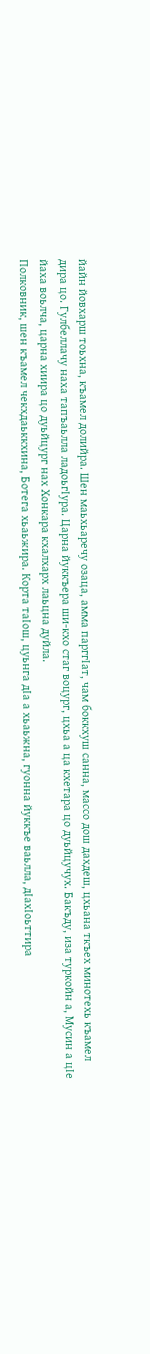йайн йовхарш тоьхна, къамел долийра. Шен маьхьаречу озаца, амма парггIат, чам боккхуш санна, массо дош дахдеш, цхьана ткъех минотехь къамел дира цо. Гулбеллачу наха тапъаьлла ладоьгIура. Царна йуккъера ши-кхо стаг воцург, цхьа а ца кхетара цо дуьйцучух. Бакъду, иза туркойн а, Мусин а цIе йаха воьлча, царна хиира цо дуьйцург нах Хонкара кхалхарх лаьцна дуйла.
Полковник, шен къамел чекхдаьккхина, Ботега хьаьжира. Корта таIош, цуьнга дIа а хьаьжна, гуонна йуккъе ваьлла, дIахIоьттира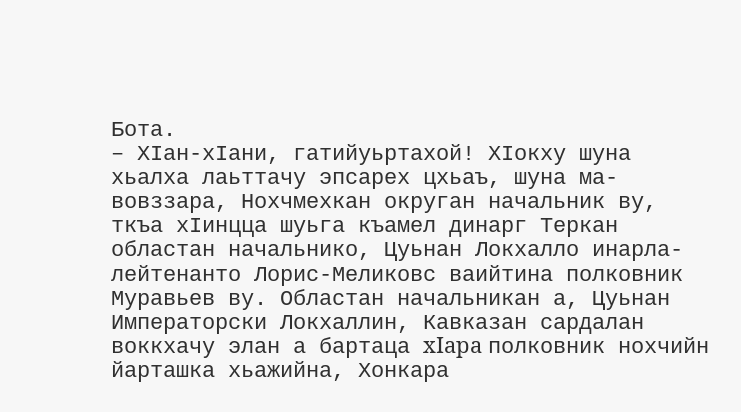Бота.
– ХIан-хIани, гатийуьртахой! ХIокху шуна хьалха лаьттачу эпсарех цхьаъ, шуна ма-вовззара, Нохчмехкан округан начальник ву, ткъа хIинцца шуьга къамел динарг Теркан областан начальнико, Цуьнан Локхалло инарла-лейтенанто Лорис-Меликовс ваийтина полковник Муравьев ву. Областан начальникан а, Цуьнан Императорски Локхаллин, Кавказан сардалан воккхачу элан а бартаца xIapa полковник нохчийн йарташка хьажийна, Хонкара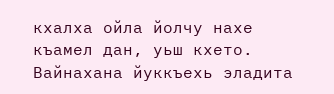кхалха ойла йолчу нахе къамел дан, уьш кхето. Вайнахана йуккъехь эладита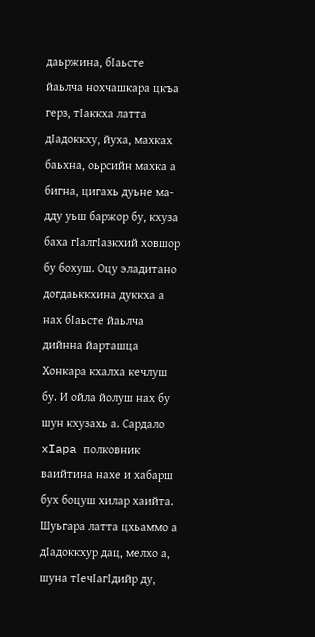даьржина, бIаьсте йаьлча нохчашкара цкъа герз, тIаккха латта дIадоккху, йуха, махках баьхна, оьрсийн махка а бигна, цигахь дуьне ма-дду уьш баржор бу, кхуза баха гIалгIазкхий ховшор бу бохуш. Оцу эладитано догдаьккхина дуккха а нах бIаьсте йаьлча дийнна йарташца Хонкара кхалха кечлуш бу. И ойла йолуш нах бу шун кхузахь а. Сардало xIapa полковник ваийтина нахе и хабарш бух боцуш хилар хаийта. Шуьгара латта цхьаммо а дIадоккхур дац, мелхо а, шуна тIечIагIдийр ду,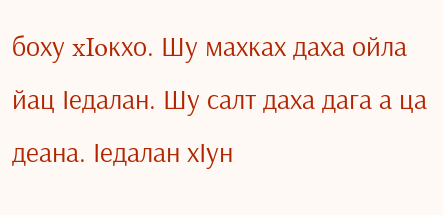боху xIoкхо. Шу махках даха ойла йац Iедалан. Шу салт даха дага а ца деана. Iедалан хIун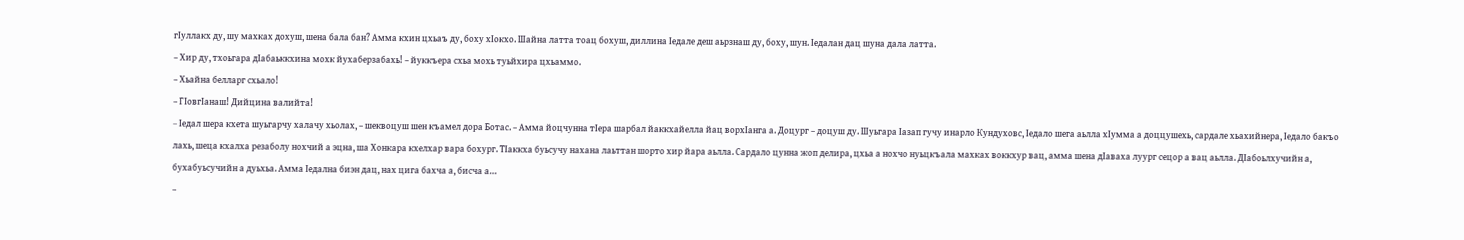гIуллакх ду, шу махках дохуш, шена бала бан? Амма кхин цхьаъ ду, боху хIокхо. Шайна латта тоац бохуш, диллина Iедале деш аьрзнаш ду, боху, шун. Iедалан дац шуна дала латта.
– Хир ду, тхоьгара дIабаьккхина мохк йухаберзабахь! – йуккъера схьа мохь туьйхира цхьаммо.
– Хьайна белларг схьало!
– ГIовгIанаш! Дийцина валийта!
– Iедал шера кхета шуьгарчу халачу хьолах, – шеквоцуш шен къамел дора Ботас. – Амма йоцчунна тIера шарбал йаккхайелла йац ворхIанга а. Доцург – доцуш ду. Шуьгара Iазап гучу инарло Кундуховс, Iедало шега аьлла хIумма а доццушехь, сардале хьахийнера, Iедало бакъо лахь, шеца кхалха резаболу нохчий а эцна, ша Хонкара кхелхар вара бохург. ТIаккха буьсучу нахана лаьттан шорто хир йара аьлла. Сардало цунна жоп делира, цхьа а нохчо нуьцкъала махках воккхур вац, амма шена дIаваха луург сецор а вац аьлла. ДIабоьлхучийн а, бухабуьсучийн а дуьхьа. Амма Iедална биэн дац, нах цига бахча а, бисча а…
–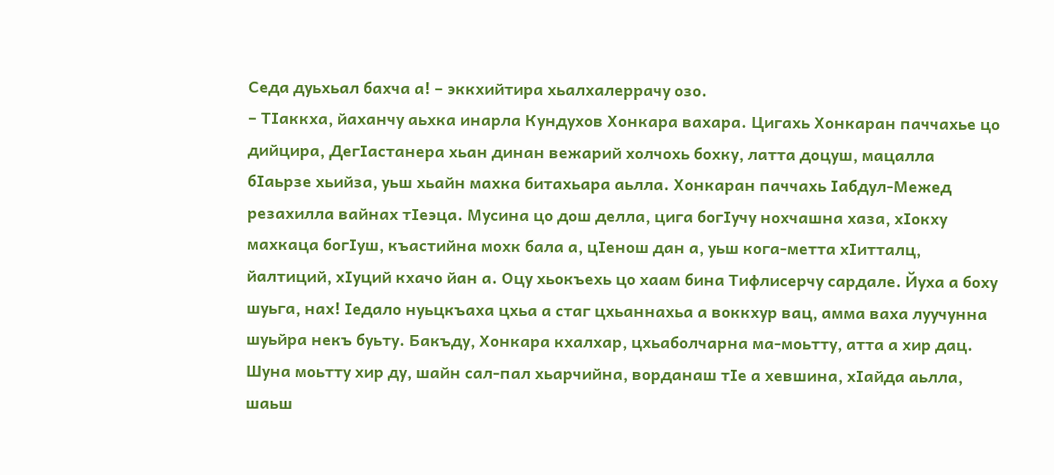Седа дуьхьал бахча а! – эккхийтира хьалхалеррачу озо.
– ТIаккха, йаханчу аьхка инарла Кундухов Хонкара вахара. Цигахь Хонкаран паччахье цо дийцира, ДегIастанера хьан динан вежарий холчохь бохку, латта доцуш, мацалла бIаьрзе хьийза, уьш хьайн махка битахьара аьлла. Хонкаран паччахь Iабдул-Межед резахилла вайнах тIеэца. Мусина цо дош делла, цига богIучу нохчашна хаза, хIокху махкаца богIуш, къастийна мохк бала а, цIенош дан а, уьш кога-метта хIитталц, йалтиций, хIуций кхачо йан а. Оцу хьокъехь цо хаам бина Тифлисерчу сардале. Йуха а боху шуьга, нах! Iедало нуьцкъаха цхьа а стаг цхьаннахьа а воккхур вац, амма ваха луучунна шуьйра некъ буьту. Бакъду, Хонкара кхалхар, цхьаболчарна ма-моьтту, атта а хир дац. Шуна моьтту хир ду, шайн сал-пал хьарчийна, ворданаш тIе а хевшина, хIайда аьлла, шаьш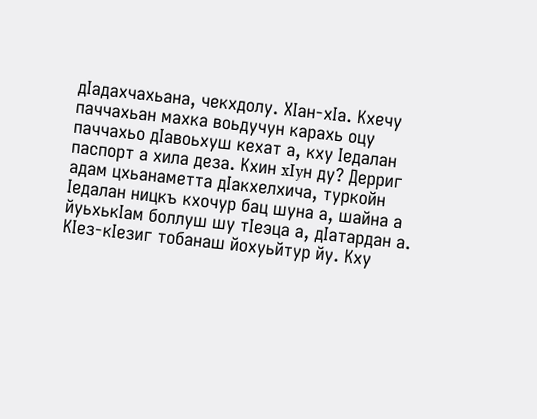дIадахчахьана, чекхдолу. ХIан-хIа. Кхечу паччахьан махка воьдучун карахь оцу паччахьо дIавоьхуш кехат а, кху Iедалан паспорт а хила деза. Кхин xIyн ду? Дерриг адам цхьанаметта дIакхелхича, туркойн Iедалан ницкъ кхочур бац шуна а, шайна а йуьхькIам боллуш шу тIеэца а, дIатардан а. КIез-кIезиг тобанаш йохуьйтур йу. Кху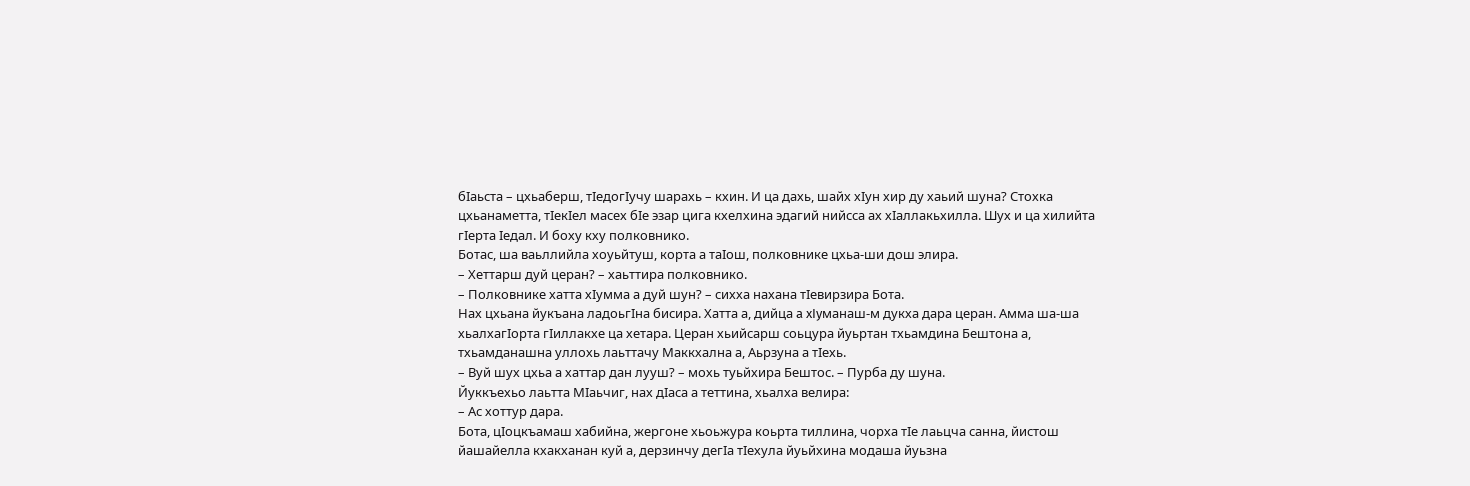бIаьста – цхьаберш, тIедогIучу шарахь – кхин. И ца дахь, шайх хIун хир ду хаьий шуна? Стохка цхьанаметта, тIекIел масех бIе эзар цига кхелхина эдагий нийсса ах хIаллакьхилла. Шух и ца хилийта гIерта Iедал. И боху кху полковнико.
Ботас, ша ваьллийла хоуьйтуш, корта а таIош, полковнике цхьа-ши дош элира.
– Хеттарш дуй церан? – хаьттира полковнико.
– Полковнике хатта хIумма а дуй шун? – сихха нахана тIевирзира Бота.
Нах цхьана йукъана ладоьгIна бисира. Хатта а, дийца a xIyманаш-м дукха дара церан. Амма ша-ша хьалхагIорта гIиллакхе ца хетара. Церан хьийсарш соьцура йуьртан тхьамдина Бештона а, тхьамданашна уллохь лаьттачу Маккхална а, Аьрзуна а тIехь.
– Вуй шух цхьа а хаттар дан лууш? – мохь туьйхира Бештос. – Пурба ду шуна.
Йуккъехьо лаьтта МIаьчиг, нах дIаса а теттина, хьалха велира:
– Ас хоттур дара.
Бота, цIоцкъамаш хабийна, жергоне хьоьжура коьрта тиллина, чорха тIе лаьцча санна, йистош йашайелла кхакханан куй а, дерзинчу дегIа тIехула йуьйхина модаша йуьзна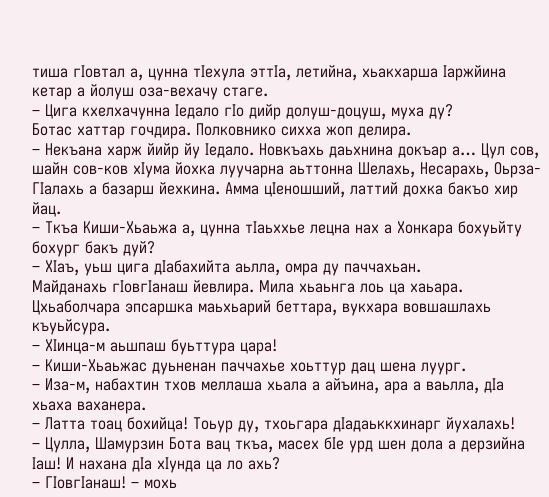тиша гIовтал а, цунна тIехула эттIа, летийна, хьакхарша Iаржйина кетар а йолуш оза-вехачу стаге.
– Цига кхелхачунна Iедало гIo дийр долуш-доцуш, муха ду?
Ботас хаттар гочдира. Полковнико сихха жоп делира.
– Некъана харж йийр йу Iедало. Новкъахь даьхнина докъар а… Цул сов, шайн сов-ков хIума йохка луучарна аьттонна Шелахь, Несарахь, Оьрза-ГIалахь а базарш йехкина. Амма цIеношший, латтий дохка бакъо хир йац.
– Ткъа Киши-Хьаьжа а, цунна тIаьххье лецна нах а Хонкара бохуьйту бохург бакъ дуй?
– ХIаъ, уьш цига дIабахийта аьлла, омра ду паччахьан.
Майданахь гIовгIанаш йевлира. Мила хьаьнга лоь ца хаьара.
Цхьаболчара эпсаршка маьхьарий беттара, вукхара вовшашлахь къуьйсура.
– ХIинца-м аьшпаш буьттура цара!
– Киши-Хьаьжас дуьненан паччахье хоьттур дац шена луург.
– Иза-м, набахтин тхов меллаша хьала а айъина, ара а ваьлла, дIа хьаха ваханера.
– Латта тоац бохийца! Тоьур ду, тхоьгара дIадаьккхинарг йухалахь!
– Цулла, Шамурзин Бота вац ткъа, масех бIе урд шен дола а дерзийна Iаш! И нахана дIа хIунда ца ло ахь?
– ГIовгIанаш! – мохь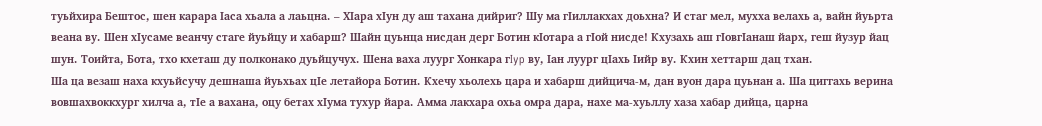туьйхира Бештос, шен карара Iаса хьала а лаьцна. – ХIара хIун ду аш тахана дийриг? Шу ма гIиллакхах доьхна? И стаг мел, мухха велахь а, вайн йуьрта веана ву. Шен хIусаме веанчу стаге йуьйцу и хабарш? Шайн цуьнца нисдан дерг Ботин кIотара а гIой нисде! Кхузахь аш гIовгIанаш йарх, геш йузур йац шун. Тоийта, Бота, тхо кхеташ ду полконако дуьйцучух. Шена ваха луург Хонкара гIyp ву, Iан луург цIахь Iийр ву. Кхин хеттарш дац тхан.
Ша ца везаш наха кхуьйсучу дешнаша йуьхьах цIе летайора Ботин. Кхечу хьолехь цара и хабарш дийцича-м, дан вуон дара цуьнан а. Ша циггахь верина вовшахвоккхург хилча а, тIе а вахана, оцу бетах хIума тухур йара. Амма лакхара охьа омра дара, нахе ма-хуьллу хаза хабар дийца, царна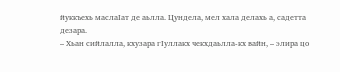йуккъехь маслаIат де аьлла. Цундела, мел хала делахь а, садетта дезара.
– Хьан сийлалла, кхузара гIуллакх чекхдаьлла-кх вайн, – элира цо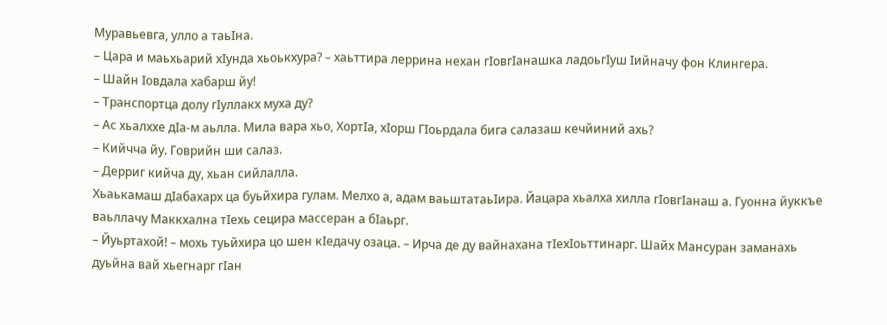Муравьевга, улло а таьIна.
– Цара и маьхьарий хIунда хьоькхура? – хаьттира леррина нехан гIовгIанашка ладоьгIуш Iийначу фон Клингера.
– Шайн Iовдала хабарш йу!
– Транспортца долу гIуллакх муха ду?
– Ас хьалххе дIа-м аьлла. Мила вара хьо, ХортIа, хIорш ГIоьрдала бига салазаш кечйиний ахь?
– Кийчча йу. Говрийн ши салаз.
– Дерриг кийча ду, хьан сийлалла.
Хьаькамаш дIабахарх ца буьйхира гулам. Мелхо а, адам ваьштатаьIира. Йацара хьалха хилла гIовгIанаш а. Гуонна йуккъе ваьллачу Маккхална тIехь сецира массеран а бIаьрг.
– Йуьртахой! – мохь туьйхира цо шен кIедачу озаца. – Ирча де ду вайнахана тIехIоьттинарг. Шайх Мансуран заманахь дуьйна вай хьегнарг гIан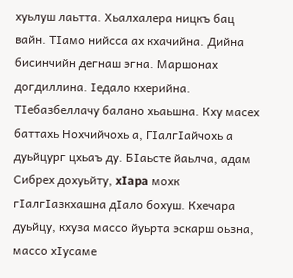хуьлуш лаьтта. Хьалхалера ницкъ бац вайн. ТIамо нийсса ах кхачийна. Дийна бисинчийн дегнаш эгна. Маршонах догдиллина. Iедало кхерийна. ТIебазбеллачу балано хьаьшна. Кху масех баттахь Нохчийчохь а, ГIалгIайчохь а дуьйцург цхьаъ ду. БIаьсте йаьлча, адам Сибрех дохуьйту, xIapa мохк гIалгIазкхашна дIало бохуш. Кхечара дуьйцу, кхуза массо йуьрта эскарш оьзна, массо хIусаме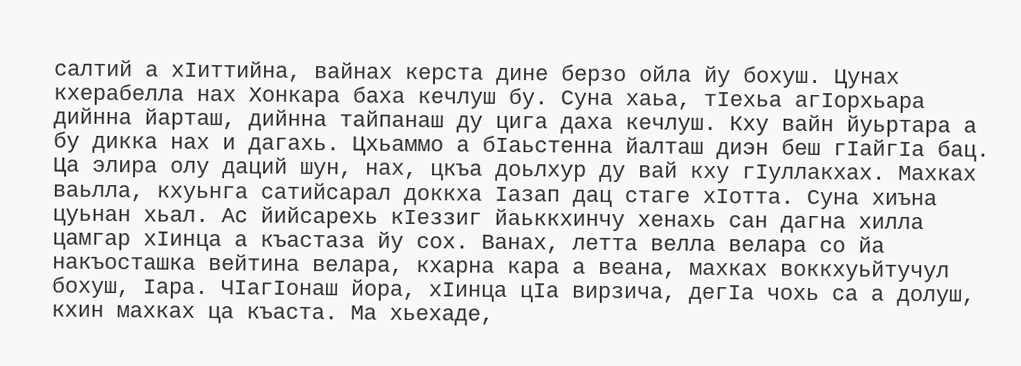салтий а хIиттийна, вайнах керста дине берзо ойла йу бохуш. Цунах кхерабелла нах Хонкара баха кечлуш бу. Суна хаьа, тIехьа агIорхьара дийнна йарташ, дийнна тайпанаш ду цига даха кечлуш. Кху вайн йуьртара а бу дикка нах и дагахь. Цхьаммо а бIаьстенна йалташ диэн беш гIайгIа бац. Ца элира олу даций шун, нах, цкъа доьлхур ду вай кху гIуллакхах. Махках ваьлла, кхуьнга сатийсарал доккха Iазап дац стаге хIотта. Суна хиъна цуьнан хьал. Ас йийсарехь кIеззиг йаьккхинчу хенахь сан дагна хилла цамгар хIинца а къастаза йу сох. Ванах, летта велла велара со йа накъосташка вейтина велара, кхарна кара а веана, махках воккхуьйтучул бохуш, Iара. ЧIагIонаш йора, хIинца цIа вирзича, дегIа чохь са а долуш, кхин махках ца къаста. Ма хьехаде,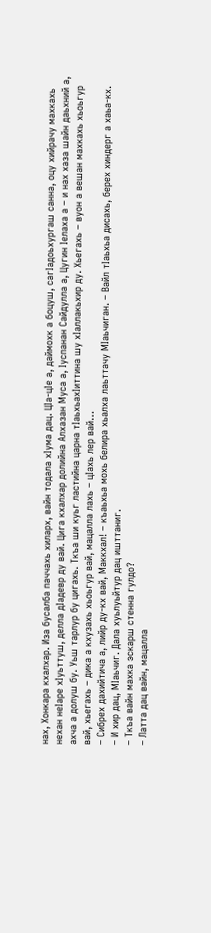нах, Хонкара кхалхар. Иза бусалба паччахь хиларх, вайн тодала хIума дац. ЦIа-цIе а, даймохк а боцуш, сагIадоьхургаш санна, оцу хийрачу махкахь нехан неIаре хIуьттуш, делла дIадевр ду вай. Цига кхалхар долийна Алхазан Муса а, Iуспанан Сайдулла а, Цугин Iелаха а – и нах хаза шайн даьхний а, ахча а долуш бу. Уьш тарлур бу цигахь. Ткъа ши куьг ластийна царна тIаьхьахIиттина шу хIаллакьхир ду. Хьегахь – вуон а вешан махкахь хьоьгур вай, хьегахь – дика а кхузахь хьоьгур вай, мацалла лахь – цIахь лер вай…
– Сибрех дахийтича а, лийр ду-кх вай, Маккхал! – къаьхьа мохь белира хьалха лаьттачу МIаьчиган. – Вайл тIаьхьа дисахь, берех хиндерг а хаьа-кх.
– И хир дац, МIаьчиг. Дала хуьлуьйтур дац ишттаниг.
– Ткъа вайн махка эскарш стенна гулдо?
– Латта дац вайн, мацалла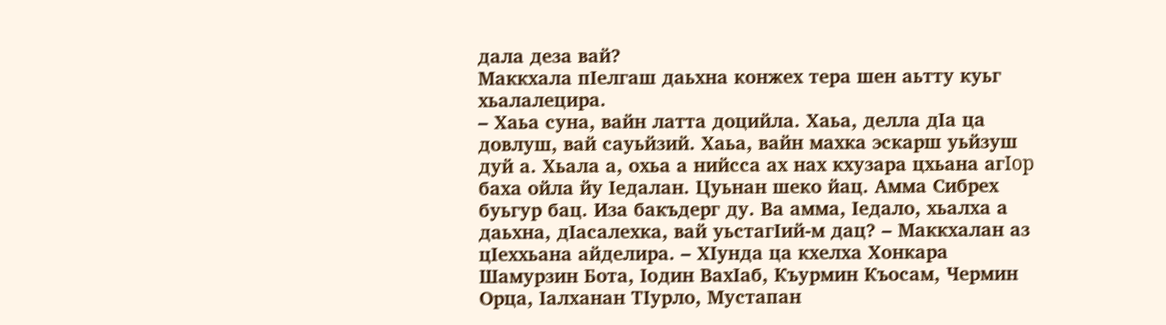дала деза вай?
Маккхала пIелгаш даьхна конжех тера шен аьтту куьг хьалалецира.
– Хаьа суна, вайн латта доцийла. Хаьа, делла дIа ца довлуш, вай сауьйзий. Хаьа, вайн махка эскарш уьйзуш дуй а. Хьала а, охьа а нийсса ах нах кхузара цхьана aгIop баха ойла йу Iедалан. Цуьнан шеко йац. Амма Сибрех буьгур бац. Иза бакъдерг ду. Ва амма, Iедало, хьалха а даьхна, дIасалехка, вай уьстагIий-м дац? – Маккхалан аз цIеххьана айделира. – ХIунда ца кхелха Хонкара Шамурзин Бота, Iодин ВахIаб, Къурмин Къосам, Чермин Орца, Iалханан ТIурло, Мустапан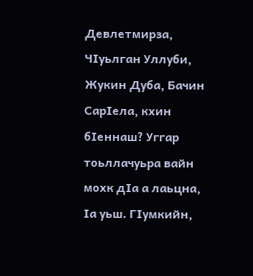Девлетмирза, ЧIуьлган Уллуби, Жукин Дуба, Бачин СарIела, кхин бIеннаш? Уггар тоьллачуьра вайн мохк дIа а лаьцна, Iа уьш. ГIумкийн,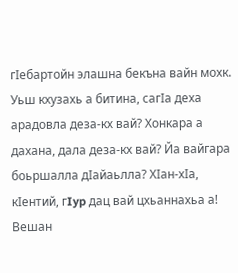гIебартойн элашна бекъна вайн мохк. Уьш кхузахь а битина, сагIа деха арадовла деза-кх вай? Хонкара а дахана, дала деза-кх вай? Йа вайгара боьршалла дIайаьлла? ХIан-хIа, кIентий, гIyp дац вай цхьаннахьа а! Вешан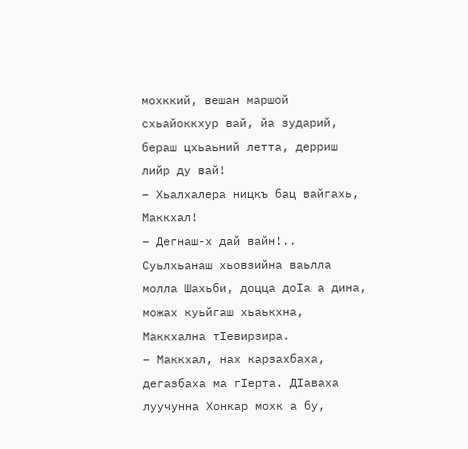мохккий, вешан маршой схьайоккхур вай, йа зударий, бераш цхьаьний летта, дерриш лийр ду вай!
– Хьалхалера ницкъ бац вайгахь, Маккхал!
– Дегнаш-х дай вайн!..
Суьлхьанаш хьовзийна ваьлла молла Шахьби, доцца доIа а дина, можах куьйгаш хьаькхна, Маккхална тIевирзира.
– Маккхал, нах карзахбаха, дегазбаха ма гIерта. ДIаваха луучунна Хонкар мохк а бу,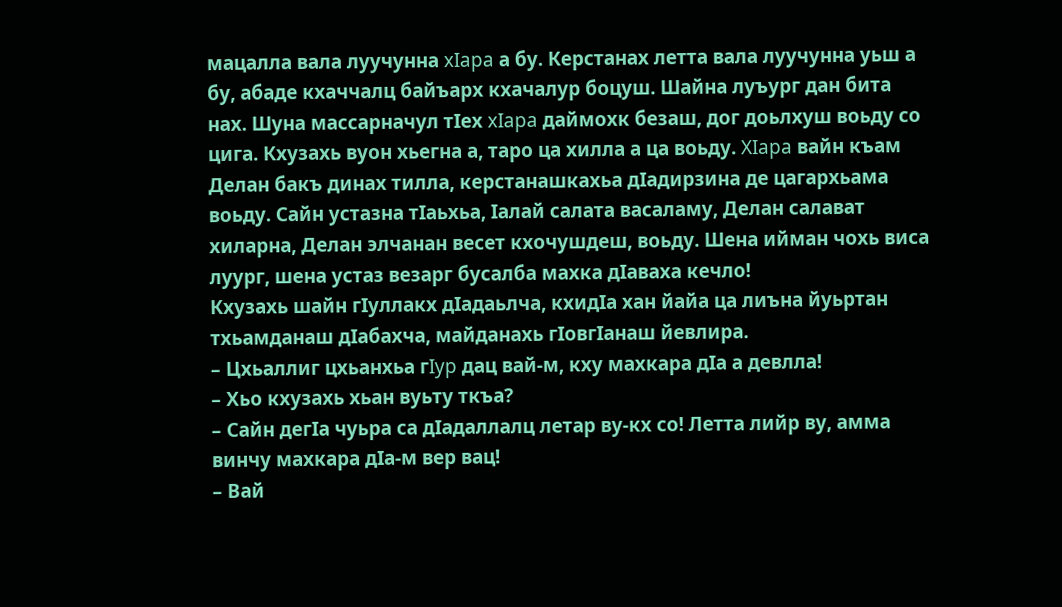мацалла вала луучунна xIapa а бу. Керстанах летта вала луучунна уьш а бу, абаде кхаччалц байъарх кхачалур боцуш. Шайна луъург дан бита нах. Шуна массарначул тIех xIapa даймохк безаш, дог доьлхуш воьду со цига. Кхузахь вуон хьегна а, таро ца хилла а ца воьду. XIapa вайн къам Делан бакъ динах тилла, керстанашкахьа дIадирзина де цагархьама воьду. Сайн устазна тIаьхьа, Iалай салата васаламу, Делан салават хиларна, Делан элчанан весет кхочушдеш, воьду. Шена ийман чохь виса луург, шена устаз везарг бусалба махка дIаваха кечло!
Кхузахь шайн гIуллакх дIадаьлча, кхидIа хан йайа ца лиъна йуьртан тхьамданаш дIабахча, майданахь гIовгIанаш йевлира.
– Цхьаллиг цхьанхьа гIyp дац вай-м, кху махкара дIа а девлла!
– Хьо кхузахь хьан вуьту ткъа?
– Сайн дегIа чуьра са дIадаллалц летар ву-кх со! Летта лийр ву, амма винчу махкара дIа-м вер вац!
– Вай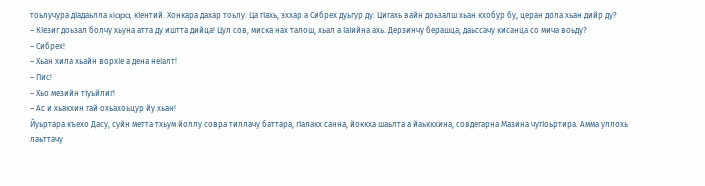тоьлучура дIадаьлла xIapa, кIентий. Хонкара дахар тоьлу. Ца гIахь, эххар а Сибрех дуьгур ду. Цигахь вайн доьзалш хьан кхобур бу, церан дола хьан дийр ду?
– КIезиг доьзал болчу хьуна атта ду иштта дийца! Цул сов, миска нах талош, хьал а IаIийна ахь. Дерзинчу берашца, даьссачу кисанца со мича воьду?
– Сибрех!
– Хьан хила хьайн ворхIе а дена неIалт!
– Пис!
– Хьо мезийн тIуьйлиг!
– Ас и хьакхин гай охьахоьцур йу хьан!
Йуьртара къехо Дасу, суйн метта тхьум йоллу совра тиллачу баттара, гIалакх санна, йоккха шаьлта а йаьккхина, совдегарна Мазина чугIоьртира. Амма уллохь лаьттачу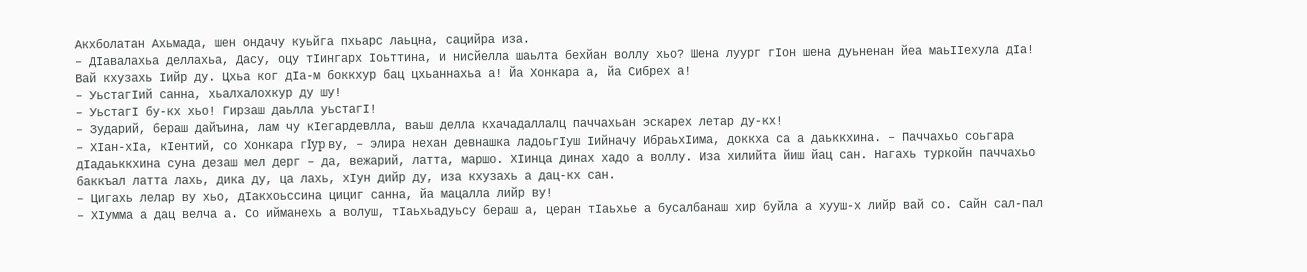Акхболатан Ахьмада, шен ондачу куьйга пхьарс лаьцна, сацийра иза.
– ДIавалахьа деллахьа, Дасу, оцу тIингарх Iоьттина, и нисйелла шаьлта бехйан воллу хьо? Шена луург гIон шена дуьненан йеа маьIIехула дIа! Вай кхузахь Iийр ду. Цхьа ког дIа-м боккхур бац цхьаннахьа а! Йа Хонкара а, йа Сибрех а!
– УьстагIий санна, хьалхалохкур ду шу!
– УьстагI бу-кх хьо! Гирзаш даьлла уьстагI!
– Зударий, бераш дайъина, лам чу кIегардевлла, ваьш делла кхачадаллалц паччахьан эскарех летар ду-кх!
– ХIан-хIа, кIентий, со Хонкара гIyp ву, – элира нехан девнашка ладоьгIуш Iийначу ИбраьхIима, доккха са а даьккхина. – Паччахьо соьгара дIадаьккхина суна дезаш мел дерг – да, вежарий, латта, маршо. ХIинца динах хадо а воллу. Иза хилийта йиш йац сан. Нагахь туркойн паччахьо баккъал латта лахь, дика ду, ца лахь, хIун дийр ду, иза кхузахь а дац-кх сан.
– Цигахь лелар ву хьо, дIакхоьссина цициг санна, йа мацалла лийр ву!
– ХIумма а дац велча а. Со ийманехь а волуш, тIаьхьадуьсу бераш а, церан тIаьхье а бусалбанаш хир буйла а хууш-х лийр вай со. Сайн сал-пал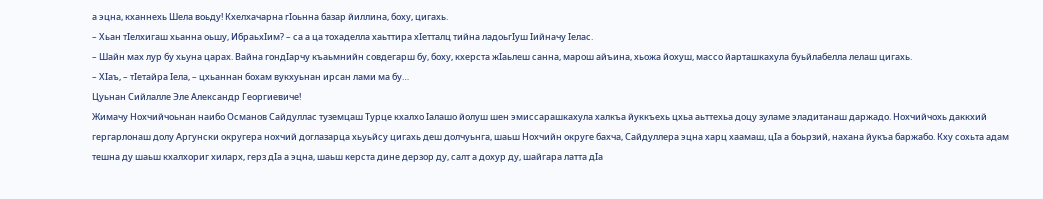а эцна, кханнехь Шела воьду! Кхелхачарна гIоьнна базар йиллина, боху, цигахь.
– Хьан тIелхигаш хьанна оьшу, ИбраьхIим? – са а ца тохаделла хаьттира хIетталц тийна ладоьгIуш Iийначу Iелас.
– Шайн мах лур бу хьуна царах. Вайна гондIарчу къаьмнийн совдегарш бу, боху, кхерста жIаьлеш санна, марош айъина, хьожа йохуш, массо йарташкахула буьйлабелла лелаш цигахь.
– ХIаъ, – тIетайра Iела, – цхьаннан бохам вукхуьнан ирсан лами ма бу…
Цуьнан Сийлалле Эле Александр Георгиевиче!
Жимачу Нохчийчоьнан наибо Османов Сайдуллас туземцаш Турце кхалхо Iалашо йолуш шен эмиссарашкахула халкъа йуккъехь цхьа аьттехьа доцу зуламе эладитанаш даржадо. Нохчийчохь даккхий гергарлонаш долу Аргунски округера нохчий доглазарца хьуьйсу цигахь деш долчуьнга, шаьш Нохчийн округе бахча, Сайдуллера эцна харц хаамаш, цIа а боьрзий, нахана йукъа баржабо. Кху сохьта адам тешна ду шаьш кхалхориг хиларх, герз дIа а эцна, шаьш керста дине дерзор ду, салт а дохур ду, шайгара латта дIа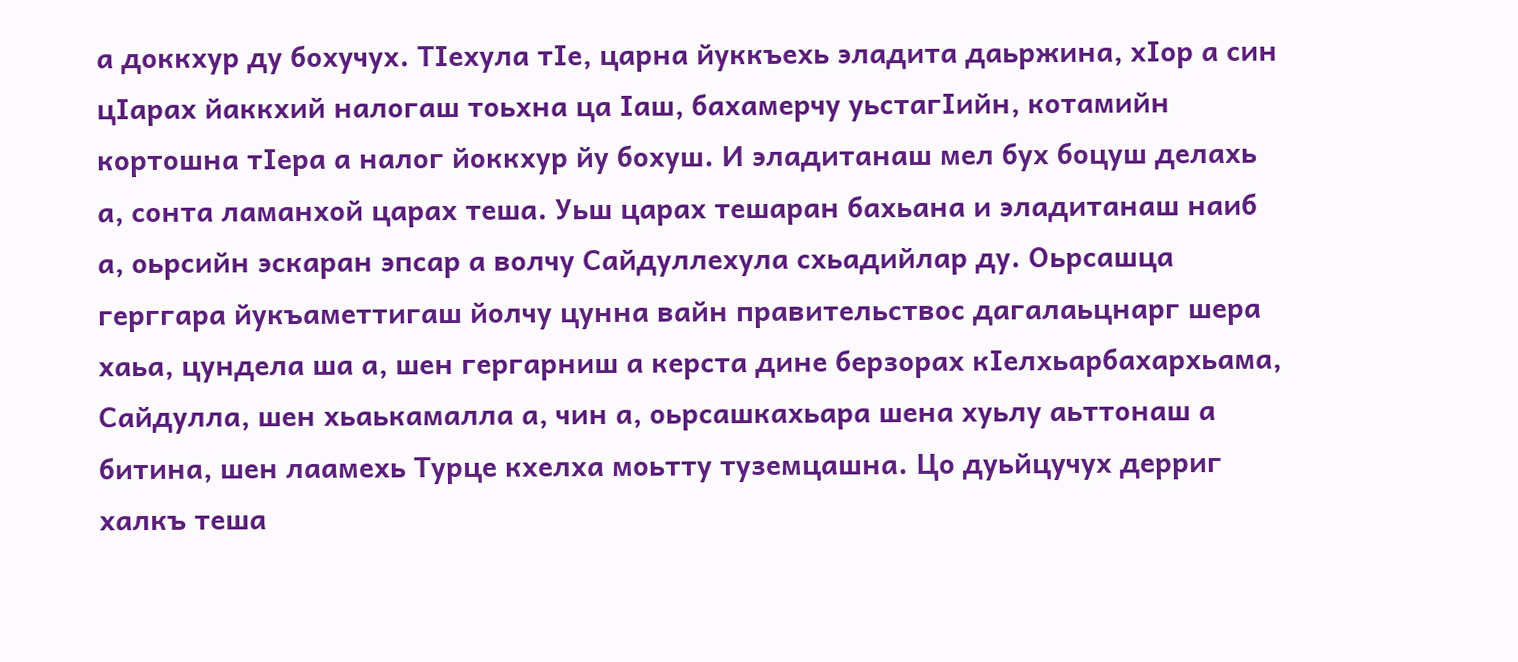а доккхур ду бохучух. ТIехула тIе, царна йуккъехь эладита даьржина, хIор а син цIарах йаккхий налогаш тоьхна ца Iаш, бахамерчу уьстагIийн, котамийн кортошна тIера а налог йоккхур йу бохуш. И эладитанаш мел бух боцуш делахь а, сонта ламанхой царах теша. Уьш царах тешаран бахьана и эладитанаш наиб а, оьрсийн эскаран эпсар а волчу Сайдуллехула схьадийлар ду. Оьрсашца герггара йукъаметтигаш йолчу цунна вайн правительствос дагалаьцнарг шера хаьа, цундела ша а, шен гергарниш а керста дине берзорах кIелхьарбахархьама, Сайдулла, шен хьаькамалла а, чин а, оьрсашкахьара шена хуьлу аьттонаш а битина, шен лаамехь Турце кхелха моьтту туземцашна. Цо дуьйцучух дерриг халкъ теша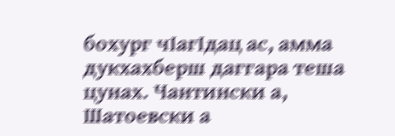бохург чIагIдац ас, амма дукхахберш даггара теша цунах. Чантински а, Шатоевски а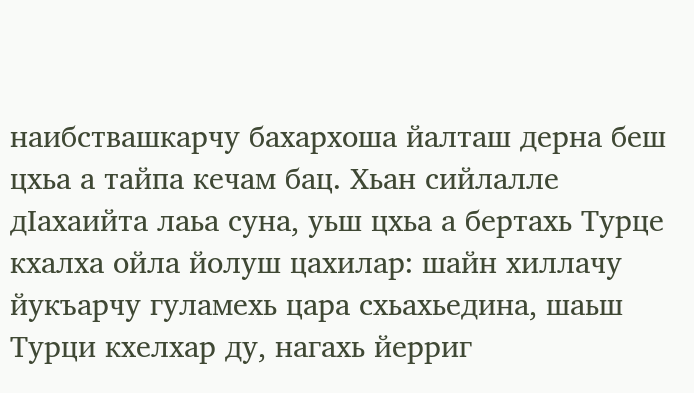наибствашкарчу бахархоша йалташ дерна беш цхьа а тайпа кечам бац. Хьан сийлалле дIахаийта лаьа суна, уьш цхьа а бертахь Турце кхалха ойла йолуш цахилар: шайн хиллачу йукъарчу гуламехь цара схьахьедина, шаьш Турци кхелхар ду, нагахь йерриг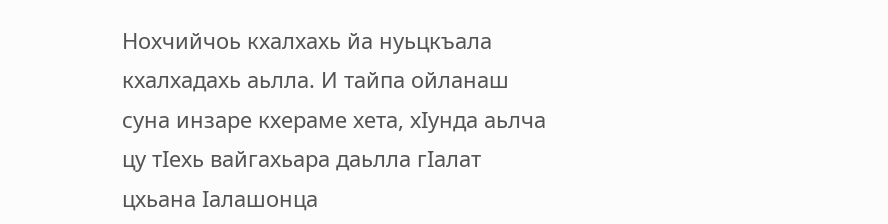Нохчийчоь кхалхахь йа нуьцкъала кхалхадахь аьлла. И тайпа ойланаш суна инзаре кхераме хета, хIунда аьлча цу тIехь вайгахьара даьлла гIалат цхьана Iалашонца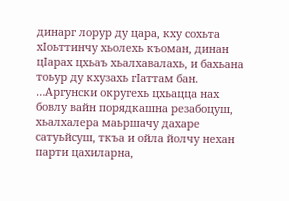динарг лорур ду цара, кху сохьта хIоьттинчу хьолехь къоман, динан цIарах цхьаъ хьалхавалахь, и бахьана тоьур ду кхузахь гIаттам бан.
…Аргунски округехь цхьацца нах бовлу вайн порядкашна резабоцуш, хьалхалера маьршачу дахаре сатуьйсуш, ткъа и ойла йолчу нехан парти цахиларна,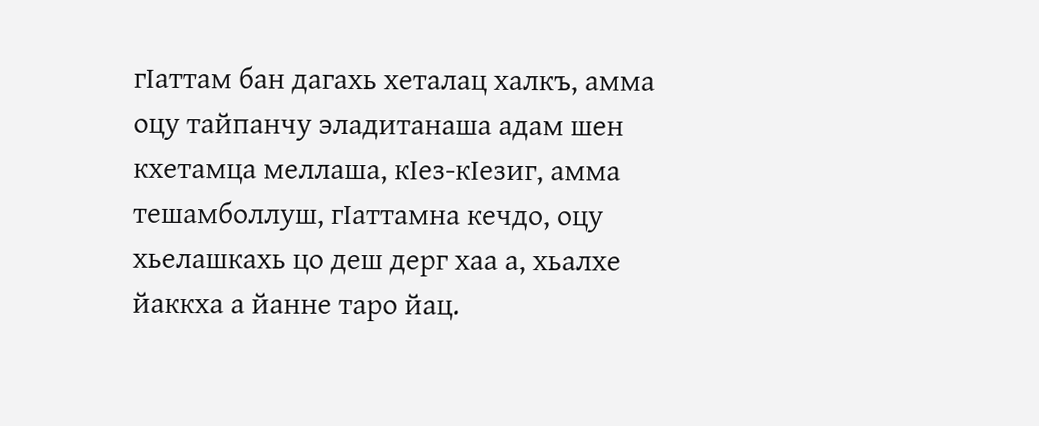гIаттам бан дагахь хеталац халкъ, амма оцу тайпанчу эладитанаша адам шен кхетамца меллаша, кIез-кIезиг, амма тешамболлуш, гIаттамна кечдо, оцу хьелашкахь цо деш дерг хаа а, хьалхе йаккха а йанне таро йац.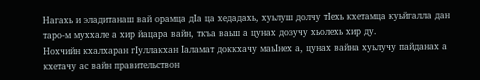Нагахь и эладитанаш вай орамца дIа ца хедадахь, хуьлуш долчу тIехь кхетамца куьйгалла дан таро-м муххале а хир йацара вайн, ткъа ваьш а цунах дозучу хьолехь хир ду.
Нохчийн кхалхаран гIуллакхан Iаламат доккхачу маьIнех а, цунах вайна хуьлучу пайданах а кхетачу ас вайн правительствон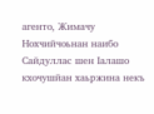агенто, Жимачу Нохчийчоьнан наибо Сайдуллас шен Iалашо кхочушйан хаьржина некъ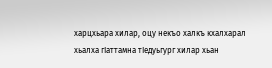харцхьара хилар, оцу некъо халкъ кхалхарал хьалха гIаттамна тIедуьгург хилар хьан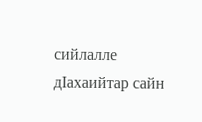сийлалле дIахаийтар сайн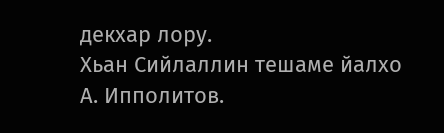декхар лору.
Хьан Сийлаллин тешаме йалхо
А. Ипполитов.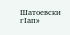Шатоевски гIап»